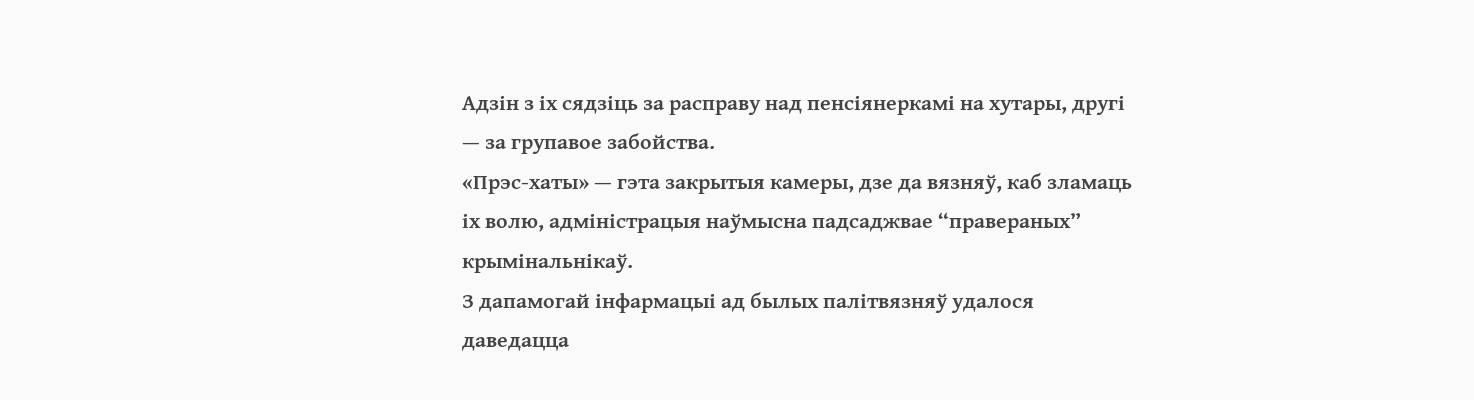Адзін з іх сядзіць за расправу над пенсіянеркамі на хутары, другі — за групавое забойства.
«Прэс-хаты» — гэта закрытыя камеры, дзе да вязняў, каб зламаць іх волю, адміністрацыя наўмысна падсаджвае “правераных” крымінальнікаў.
З дапамогай інфармацыі ад былых палітвязняў удалося даведацца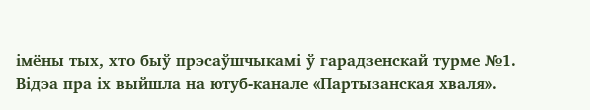імёны тых, хто быў прэсаўшчыкамі ў гарадзенскай турме №1. Відэа пра іх выйшла на ютуб-канале «Партызанская хваля».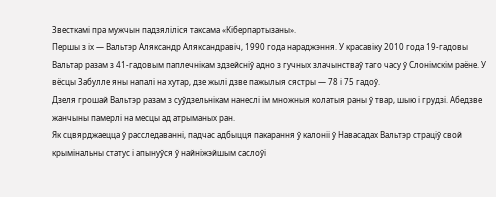Звесткамі пра мужчын падзяліліся таксама «Кіберпартызаны».
Першы з іх — Вальтэр Аляксандр Аляксандравіч, 1990 года нараджэння. У красавіку 2010 года 19‑гадовы Вальтар разам з 41‑гадовым паплечнікам здзейсніў адно з гучных злачынстваў таго часу ў Слонімскім раёне. У вёсцы Забулле яны напалі на хутар, дзе жылі дзве пажылыя сястры — 78 і 75 гадоў.
Дзеля грошай Вальтэр разам з суўдзельнікам нанеслі ім множныя колатыя раны ў твар, шыю і грудзі. Абедзве жанчыны памерлі на месцы ад атрыманых ран.
Як сцвярджаецца ў расследаванні, падчас адбыцця пакарання ў калоніі ў Навасадах Вальтэр страціў свой крымінальны статус і апынуўся ў найніжэйшым саслоўі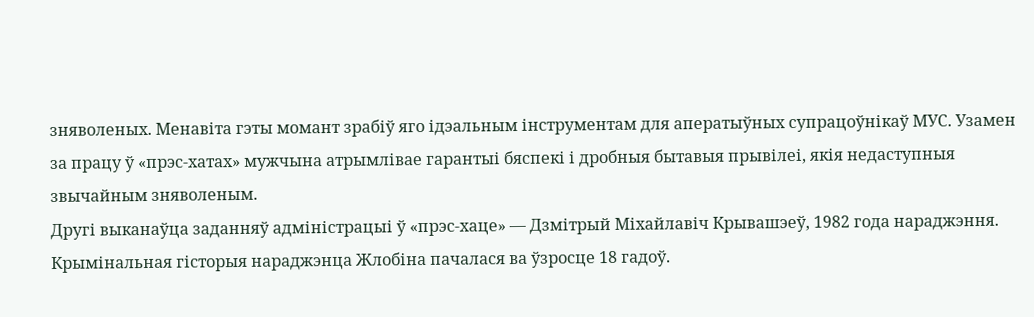зняволеных. Менавіта гэты момант зрабіў яго ідэальным інструментам для аператыўных супрацоўнікаў МУС. Узамен за працу ў «прэс-хатах» мужчына атрымлівае гарантыі бяспекі і дробныя бытавыя прывілеі, якія недаступныя звычайным зняволеным.
Другі выканаўца заданняў адміністрацыі ў «прэс-хаце» — Дзмітрый Міхайлавіч Крывашэеў, 1982 года нараджэння. Крымінальная гісторыя нараджэнца Жлобіна пачалася ва ўзросце 18 гадоў.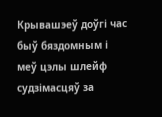Крывашэеў доўгі час быў бяздомным і меў цэлы шлейф судзімасцяў за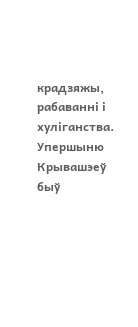крадзяжы, рабаванні і хуліганства.
Упершыню Крывашэеў быў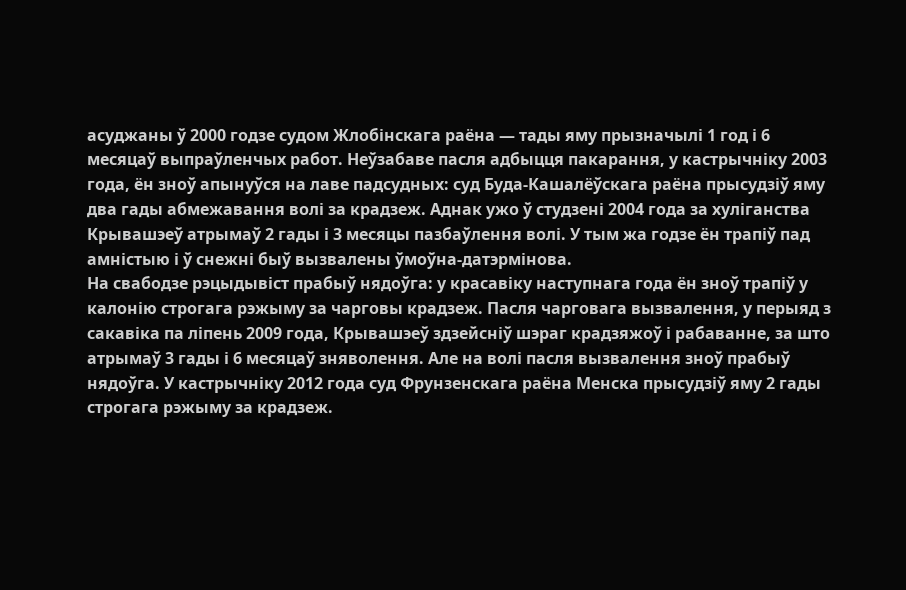асуджаны ў 2000 годзе судом Жлобінскага раёна — тады яму прызначылі 1 год і 6 месяцаў выпраўленчых работ. Неўзабаве пасля адбыцця пакарання, у кастрычніку 2003 года, ён зноў апынуўся на лаве падсудных: суд Буда-Кашалёўскага раёна прысудзіў яму два гады абмежавання волі за крадзеж. Аднак ужо ў студзені 2004 года за хуліганства Крывашэеў атрымаў 2 гады і 3 месяцы пазбаўлення волі. У тым жа годзе ён трапіў пад амністыю і ў снежні быў вызвалены ўмоўна-датэрмінова.
На свабодзе рэцыдывіст прабыў нядоўга: у красавіку наступнага года ён зноў трапіў у калонію строгага рэжыму за чарговы крадзеж. Пасля чарговага вызвалення, у перыяд з сакавіка па ліпень 2009 года, Крывашэеў здзейсніў шэраг крадзяжоў і рабаванне, за што атрымаў 3 гады і 6 месяцаў зняволення. Але на волі пасля вызвалення зноў прабыў нядоўга. У кастрычніку 2012 года суд Фрунзенскага раёна Менска прысудзіў яму 2 гады строгага рэжыму за крадзеж.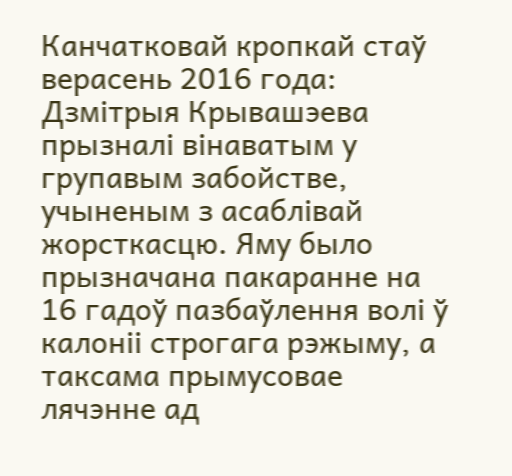Канчатковай кропкай стаў верасень 2016 года: Дзмітрыя Крывашэева прызналі вінаватым у групавым забойстве, учыненым з асаблівай жорсткасцю. Яму было прызначана пакаранне на 16 гадоў пазбаўлення волі ў калоніі строгага рэжыму, а таксама прымусовае лячэнне ад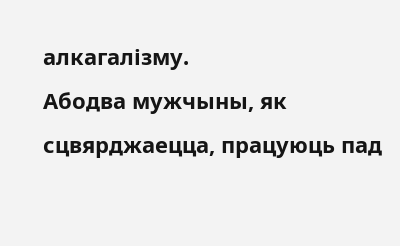алкагалізму.
Абодва мужчыны, як сцвярджаецца, працуюць пад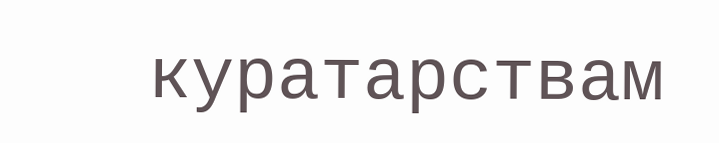куратарствам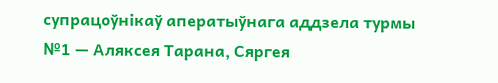супрацоўнікаў аператыўнага аддзела турмы №1 — Аляксея Тарана, Сяргея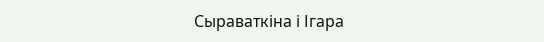Сыраваткіна і Ігара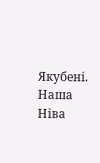Якубені.
Наша Ніва